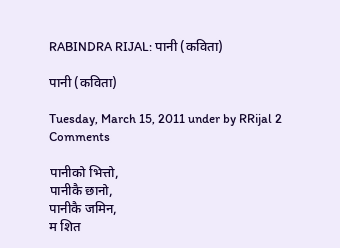RABINDRA RIJAL: पानी (कविता)

पानी (कविता)

Tuesday, March 15, 2011 under by RRijal 2 Comments

पानीको भित्तो,
पानीकै छानो,
पानीकै जमिन,
म शित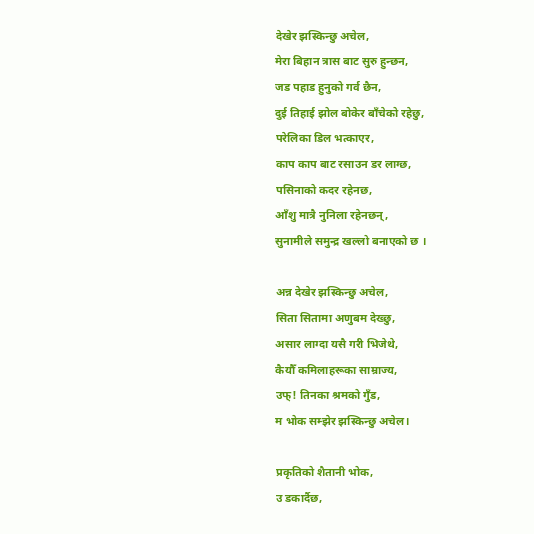देखेर झस्किन्छु अचेल,
मेरा बिहान त्रास बाट सुरु हुन्छन,
जड पहाड हुनुको गर्व छैन,
दुई तिहाई झोल बोकेर बाँचेको रहेछु,
परेलिका डिल भत्काएर,
काप काप बाट रसाउन डर लाग्छ,
पसिनाको कदर रहेनछ,
आँशु मात्रै नुनिला रहेनछन्,
सुनामीले समुन्द्र खल्लो बनाएको छ ।

अन्न देखेर झस्किन्छु अचेल,
सिता सितामा अणुबम देख्छु,
असार लाग्दा यसै गरी भिजेथे,
कैयौँ कमिलाहरूका साम्राज्य,
उफ्! तिनका श्रमको गुँड,
म भोक सम्झेर झस्किन्छु अचेल।

प्रकृतिको शैतानी भोक,
उ डकार्दैछ,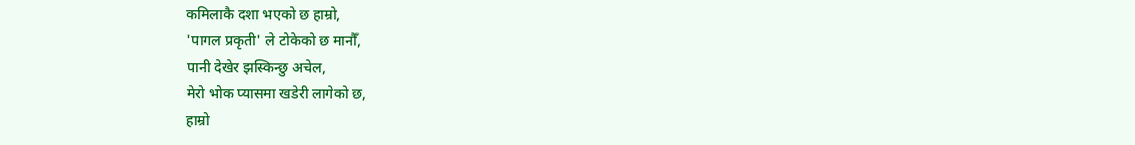कमिलाकै दशा भएको छ हाम्रो,
'पागल प्रकृती' ले टोकेको छ मानौँ,
पानी देखेर झस्किन्छु अचेल,
मेरो भोक प्यासमा खडेरी लागेको छ,
हाम्रो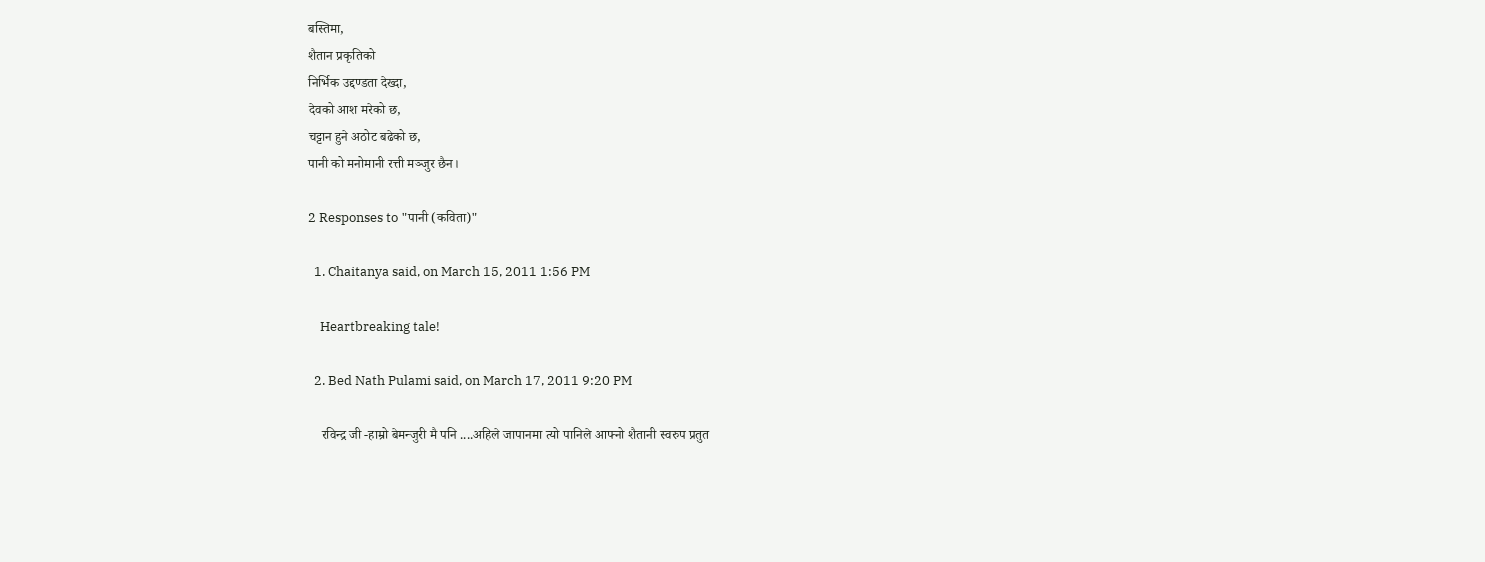बस्तिमा,
शैतान प्रकृतिको
निर्भिक उद्दण्डता देख्दा,
देवको आश मरेको छ,
चट्टान हुने अठोट बढेको छ,
पानी को मनोमानी रत्ती मञ्जुर छैन।

2 Responses to "पानी (कविता)"

  1. Chaitanya said, on March 15, 2011 1:56 PM

    Heartbreaking tale!

  2. Bed Nath Pulami said, on March 17, 2011 9:20 PM

    रविन्द्र जी -हाम्रो बेमन्जुरी मै पनि ....अहिले जापानमा त्यो पानिले आफ्नो शैतानी स्वरुप प्रतुत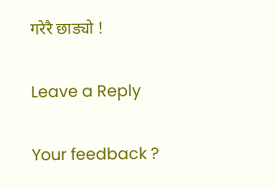गरेरै छाड्यो !

Leave a Reply

Your feedback ?